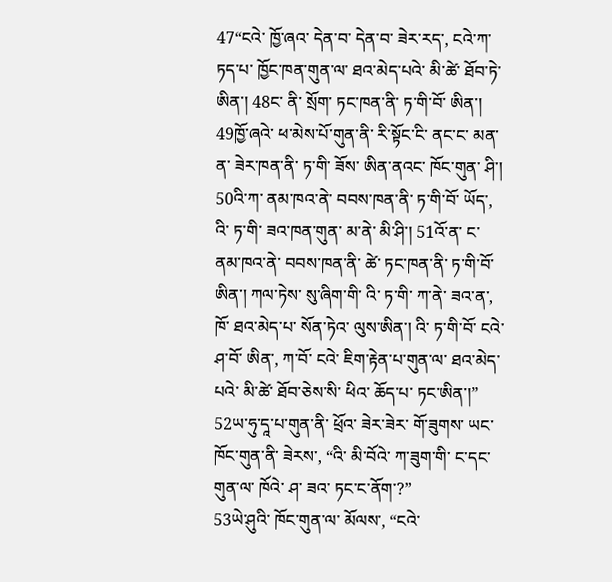47“ངའེ་ ཁྱོ་ཞའ་ དེན་བ་ དེན་བ་ ཟེར་རད་, ངའེ་ཀ་ ཏད་པ་ ཁྱོང་ཁན་གུན་ལ་ ཐའ་མེད་པའེ་ མི་ཚེ་ ཐོབ་ཏེ་ ཨིན་། 48ང་ ནི་ སྲོག་ ཏང་ཁན་ནི་ ཏ་གི་བོ་ ཨིན་། 49ཁྱོ་ཞའེ་ ཕ་མེས་པོ་གུན་ནི་ རི་སྟོང་ངི་ ནང་ང་ མན་ན་ ཟེར་ཁན་ནི་ ཏ་གི་ ཟོས་ ཨིན་ནའང་ ཁོང་གུན་ ཤི་། 50འི་ཀ་ ནམ་ཁའ་ནེ་ བབས་ཁན་ནི་ ཏ་གི་བོ་ ཡོད་, འི་ ཏ་གི་ ཟའ་ཁན་གུན་ མ་ནེ་ མི་ཤི་། 51འོ་ན་ ང་ ནམ་ཁའ་ནེ་ བབས་ཁན་ནི་ ཚེ་ ཏང་ཁན་ནི་ ཏ་གི་བོ་ ཨིན་། ཀལ་ཏེས་ སུ་ཞིག་གི་ འི་ ཏ་གི་ ཀ་ནེ་ ཟའ་ན་, ཁོ་ ཐའ་མེད་པ་ སོན་ཏེའ་ ལུས་ཨིན་། འི་ ཏ་གི་བོ་ ངའེ་ ཤ་བོ་ ཨིན་, ཀ་བོ་ ངའེ་ ཇིག་རྟེན་པ་གུན་ལ་ ཐའ་མེད་པའེ་ མི་ཚེ་ ཐོབ་ཅེས་སི་ ཕིའ་ ཆོད་པ་ ཏང་ཨིན་།”
52ཡ་ཧུ་དཱ་པ་གུན་ནི་ ཕྲོའ་ ཟེར་ཟེར་ གོ་ཟུགས་ ཡང་ ཁོང་གུན་ནི་ ཟེརས་, “འི་ མི་བོའེ་ ཀ་ཟུག་གི་ ང་དང་གུན་ལ་ ཁོའེ་ ཤ་ ཟའ་ ཏང་ང་ནོག་?”
53ཡེ་ཤུའི་ ཁོང་གུན་ལ་ མོལས་, “ངའེ་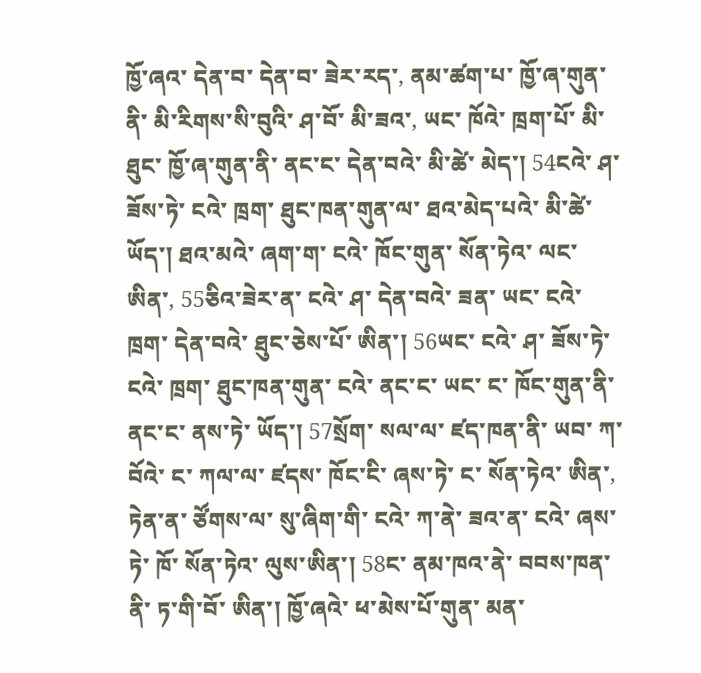ཁྱོ་ཞའ་ དེན་བ་ དེན་བ་ ཟེར་རད་, ནམ་ཚག་པ་ ཁྱོ་ཞ་གུན་ནི་ མི་རིགས་སི་བུའི་ ཤ་བོ་ མི་ཟའ་, ཡང་ ཁོའེ་ ཁྲག་པོ་ མི་ཐུང་ ཁྱོ་ཞ་གུན་ནི་ ནང་ང་ དེན་བའེ་ མི་ཚེ་ མེད་། 54ངའེ་ ཤ་ ཟོས་ཏེ་ ངའེ་ ཁྲག་ ཐུང་ཁན་གུན་ལ་ ཐའ་མེད་པའེ་ མི་ཚེ་ ཡོད་། ཐའ་མའེ་ ཞག་ག་ ངའེ་ ཁོང་གུན་ སོན་ཏེའ་ ལང་ཨིན་, 55ཅིའ་ཟེར་ན་ ངའེ་ ཤ་ དེན་བའེ་ ཟན་ ཡང་ ངའེ་ ཁྲག་ དེན་བའེ་ ཐུང་ཅེས་པོ་ ཨིན་། 56ཡང་ ངའེ་ ཤ་ ཟོས་ཏེ་ ངའེ་ ཁྲག་ ཐུང་ཁན་གུན་ ངའེ་ ནང་ང་ ཡང་ ང་ ཁོང་གུན་ནི་ ནང་ང་ ནས་ཏེ་ ཡོད་། 57སྲོག་ སལ་ལ་ ཛད་ཁན་ནི་ ཡབ་ ཀ་བོའེ་ ང་ ཀལ་ལ་ ཛདས་ ཁོང་ངི་ ཞས་ཏེ་ ང་ སོན་ཏེའ་ ཨིན་, ཏེན་ན་ ཙོགས་ལ་ སུ་ཞིག་གི་ ངའེ་ ཀ་ནེ་ ཟའ་ན་ ངའེ་ ཞས་ཏེ་ ཁོ་ སོན་ཏེའ་ ལུས་ཨིན་། 58ང་ ནམ་ཁའ་ནེ་ བབས་ཁན་ནི་ ཏ་གི་བོ་ ཨིན་། ཁྱོ་ཞའེ་ ཕ་མེས་པོ་གུན་ མན་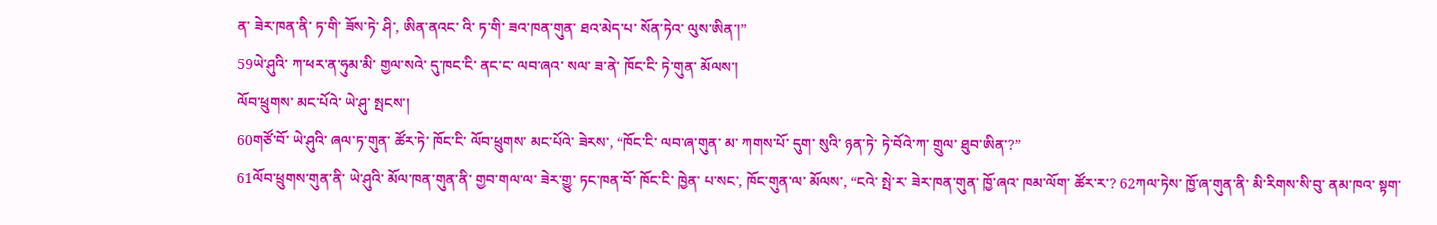ན་ ཟེར་ཁན་ནི་ ཏ་གི་ ཟོས་ཏེ་ ཤི་, ཨིན་ནའང་ འི་ ཏ་གི་ ཟའ་ཁན་གུན་ ཐའ་མེད་པ་ སོན་ཏེའ་ ལུས་ཨིན་།”
59ཡེ་ཤུའི་ ཀ་ཕར་ན་ཧུམ་མི་ གྱལ་སའེ་ དུ་ཁང་ངི་ ནང་ང་ ལབ་ཞའ་ སལ་ ཟ་ནེ་ ཁོང་ངི་ ཏེ་གུན་ མོལས་།
ལོབ་ཕྲུགས་ མང་པོའེ་ ཡེ་ཤུ་ སྤངས་།
60གཙོ་བོ་ ཡེ་ཤུའི་ ཞལ་ཏ་གུན་ ཚོར་ཏེ་ ཁོང་ངི་ ལོབ་ཕྲུགས་ མང་པོའེ་ ཟེརས་, “ཁོང་ངི་ ལབ་ཞ་གུན་ མ་ ཀགས་པོ་ དུག་ སུའི་ ཉན་ཏེ་ ཏེ་བོའེ་ཀ་ གྲུལ་ ཐུབ་ཨིན་?”
61ལོབ་ཕྲུགས་གུན་ནི་ ཡེ་ཤུའི་ མོལ་ཁན་གུན་ནི་ གྱབ་གལ་ལ་ ཟེར་གྱུ་ ཏང་ཁན་བོ་ ཁོང་ངི་ ཁྱེན་ པ་སང་, ཁོང་གུན་ལ་ མོལས་, “ངའེ་ སྤེ་ར་ ཟེར་ཁན་གུན་ ཁྱོ་ཞའ་ ཁམ་ལོག་ ཚོར་ར་? 62ཀལ་ཏེས་ ཁྱོ་ཞ་གུན་ནི་ མི་རིགས་སི་བུ་ ནམ་ཁའ་ སྟག་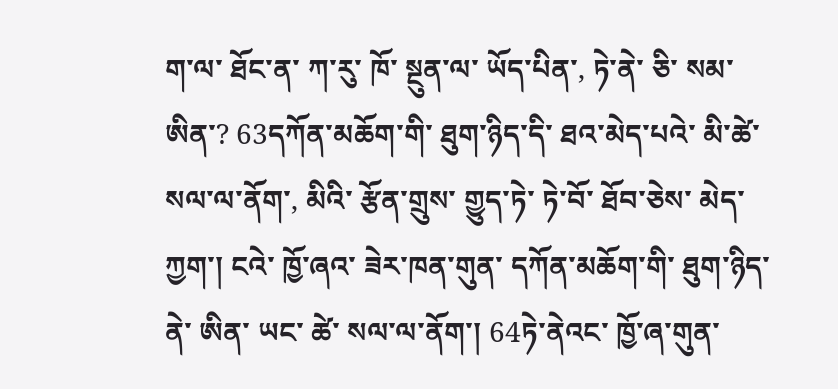ག་ལ་ ཐོང་ན་ ཀ་རུ་ ཁོ་ སྔུན་ལ་ ཡོད་པིན་, ཏེ་ནེ་ ཅི་ སམ་ཨིན་? 63དཀོན་མཆོག་གི་ ཐུག་ཉིད་དི་ ཐའ་མེད་པའེ་ མི་ཚེ་ སལ་ལ་ནོག་, མིའི་ རྩོན་གྲུས་ གྱུད་ཏེ་ ཏེ་བོ་ ཐོབ་ཅེས་ མེད་ཀྱག་། ངའེ་ ཁྱོ་ཞའ་ ཟེར་ཁན་གུན་ དཀོན་མཆོག་གི་ ཐུག་ཉིད་ནེ་ ཨིན་ ཡང་ ཚེ་ སལ་ལ་ནོག་། 64ཏེ་ནེའང་ ཁྱོ་ཞ་གུན་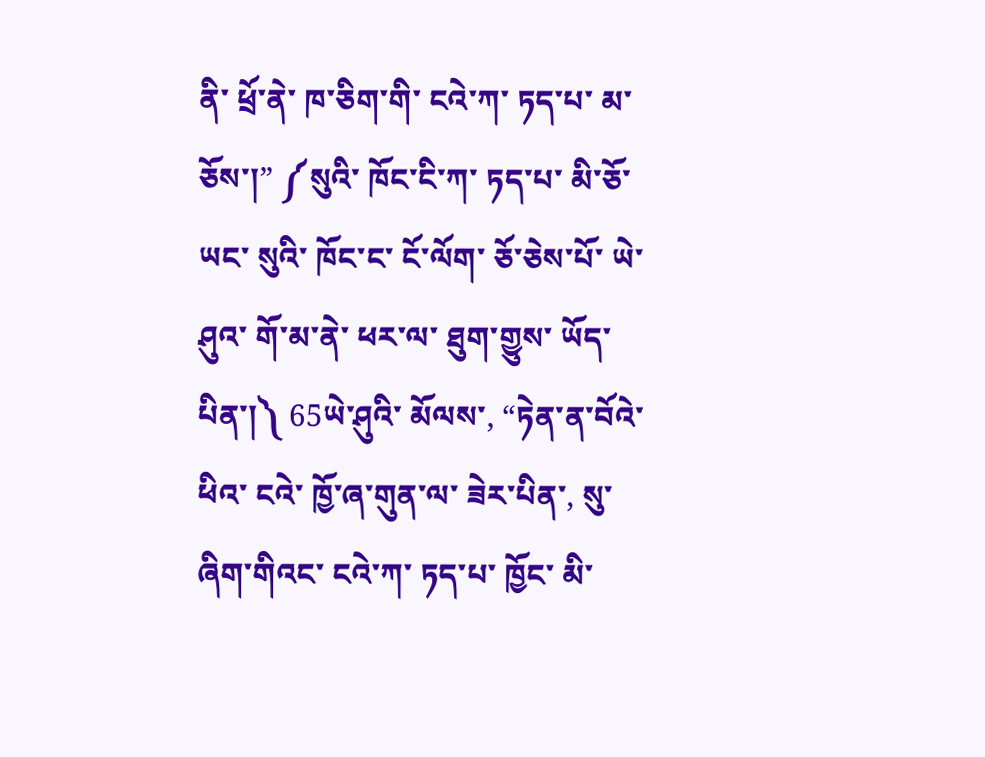ནི་ ཕྲོ་ནེ་ ཁ་ཅིག་གི་ ངའེ་ཀ་ ཏད་པ་ མ་ཅོས་།” ༼སུའི་ ཁོང་ངི་ཀ་ ཏད་པ་ མི་ཅོ་ ཡང་ སུའི་ ཁོང་ང་ ངོ་ལོག་ ཅོ་ཅེས་པོ་ ཡེ་ཤུའ་ གོ་མ་ནེ་ ཕར་ལ་ ཐུག་གྱུས་ ཡོད་པིན་།༽ 65ཡེ་ཤུའི་ མོལས་, “ཏེན་ན་བོའེ་ཕིའ་ ངའེ་ ཁྱོ་ཞ་གུན་ལ་ ཟེར་པིན་, སུ་ཞིག་གིའང་ ངའེ་ཀ་ ཏད་པ་ ཁྱོང་ མི་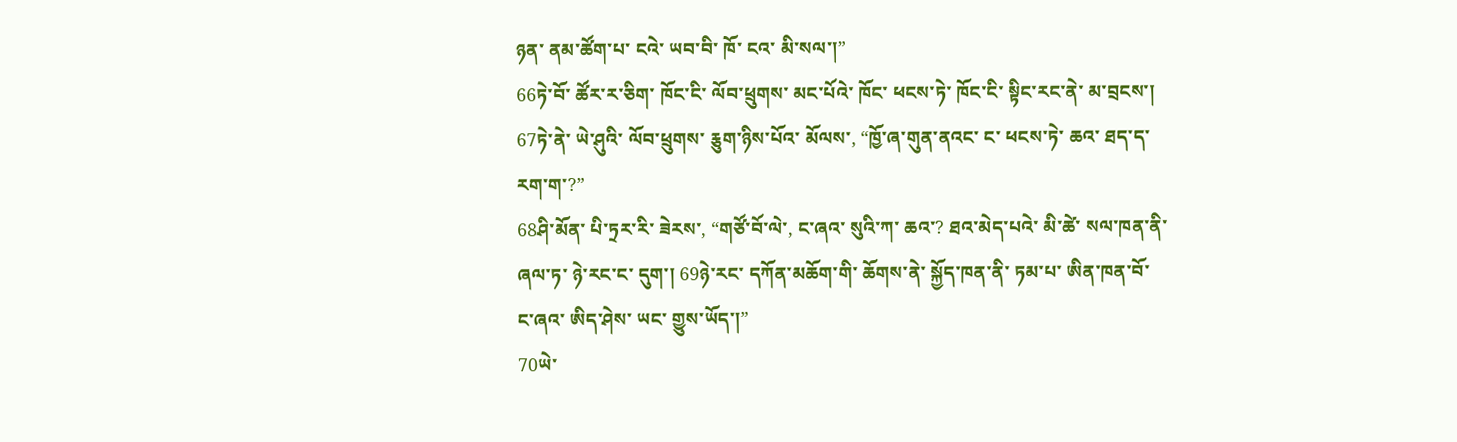ཉན་ ནམ་ཚོག་པ་ ངའེ་ ཡབ་བི་ ཁོ་ ངའ་ མི་སལ་།”
66ཏེ་བོ་ ཚོར་ར་ཅིག་ ཁོང་ངི་ ལོབ་ཕྲུགས་ མང་པོའེ་ ཁོང་ ཕངས་ཏེ་ ཁོང་ངི་ སྟིང་རང་ནེ་ མ་བྲངས་། 67ཏེ་ནེ་ ཡེ་ཤུའི་ ལོབ་ཕྲུགས་ རྕུག་ཉིས་པོའ་ མོལས་, “ཁྱོ་ཞ་གུན་ནའང་ ང་ ཕངས་ཏེ་ ཆའ་ ཐད་ད་ རག་ག་?”
68ཤི་མོན་ པི་ཏྲར་རི་ ཟེརས་, “གཙོ་བོ་ལེ་, ང་ཞའ་ སུའི་ཀ་ ཆའ་? ཐའ་མེད་པའེ་ མི་ཚེ་ སལ་ཁན་ནི་ ཞལ་ཏ་ ཉེ་རང་ང་ དུག་། 69ཉེ་རང་ དཀོན་མཆོག་གི་ ཆོགས་ནེ་ སྐྱོད་ཁན་ནི་ ཏམ་པ་ ཨིན་ཁན་བོ་ ང་ཞའ་ ཨིད་ཤེས་ ཡང་ གྱུས་ཡོད་།”
70ཡེ་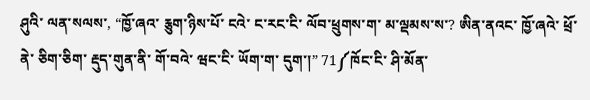ཤུའི་ ལན་སལས་, “ཁྱོ་ཞའ་ རྕུག་ཉིས་པོ་ ངའེ་ ང་རང་ངི་ ལོབ་ཕྲུགས་ག་ མ་ལྡམས་ས་? ཨིན་ནའང་ ཁྱོ་ཞའེ་ ཕྲོ་ནེ་ ཅིག་ཅིག་ རྡུད་གུན་ནི་ གོ་བའེ་ ཝང་ངི་ ཡོག་ག་ དུག་།” 71༼ཁོང་ངི་ ཤི་མོན་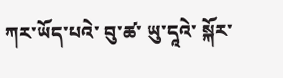ཀར་ཡོད་པའེ་ བུ་ཚ་ ཡུ་དཱའེ་ སྐོར་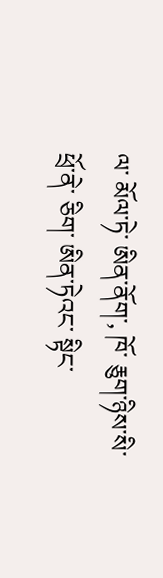ལ་ མོལ་ཏེ་ ཨིན་ནོག་, ཁོ་ རྕུག་ཉིས་སི་ ཕྲོ་ནེ་ ཅིག་ ཨིན་ཏེའང་ སྟིང་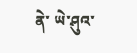ནེ་ ཡེ་ཤུའ་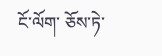ངོ་ལོག་ ཅོས་ཏེ་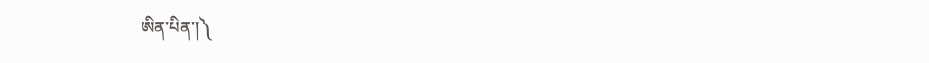ཨིན་པིན་།༽